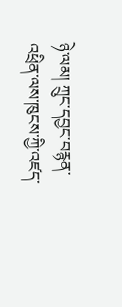ཉེ་ལམ། ཀྲུང་དབྱང་བརྙན་འཕྲིན་ལས་ཁུངས་ཀྱི་འཛད་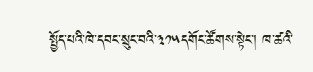སྤྱོད་པའི་ཁེ་དབང་སྲུང་བའི་༣༡༥དགོང་ཚོགས་སྟེང་། ཁ་ཚའི་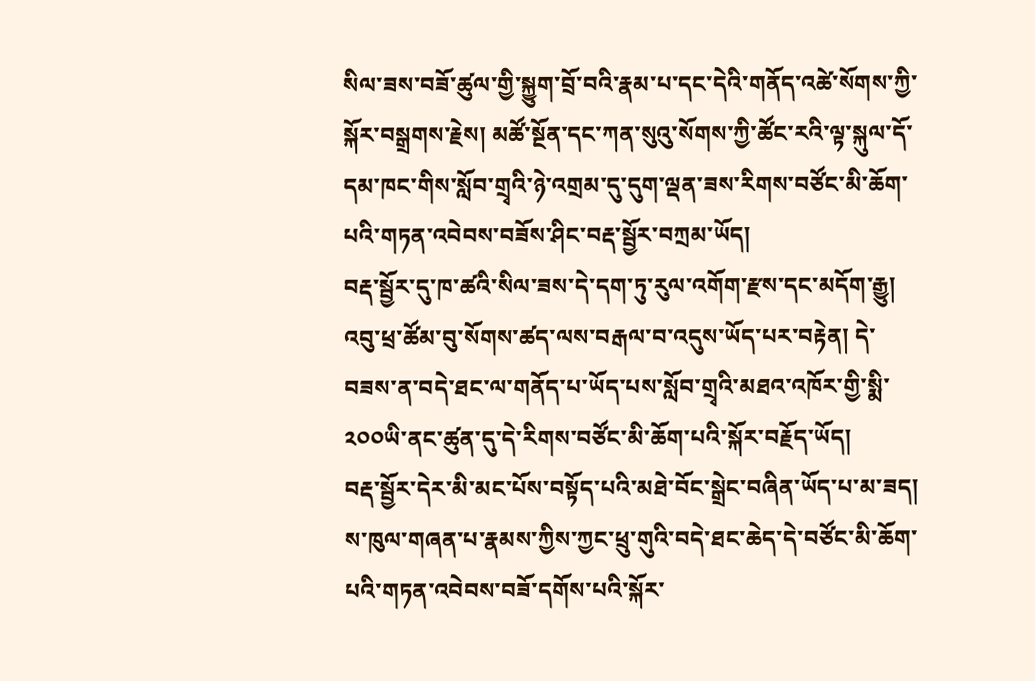སིལ་ཟས་བཟོ་ཚུལ་གྱི་སྐྱུག་བྲོ་བའི་རྣམ་པ་དང་དེའི་གནོད་འཚེ་སོགས་ཀྱི་སྐོར་བསྒྲགས་རྗེས། མཚོ་སྔོན་དང་ཀན་སུའུ་སོགས་ཀྱི་ཚོང་རའི་ལྟ་སྐུལ་དོ་དམ་ཁང་གིས་སློབ་གྲྭའི་ཉེ་འགྲམ་དུ་དུག་ལྡན་ཟས་རིགས་བཙོང་མི་ཆོག་པའི་གཏན་འབེབས་བཟོས་ཤིང་བརྡ་སྦྱོར་བཀྲམ་ཡོད།
བརྡ་སྦྱོར་དུ་ཁ་ཚའི་སིལ་ཟས་དེ་དག་ཏུ་རུལ་འགོག་རྫས་དང་མདོག་རྒྱུ། འབུ་ཕྲ་ཚོམ་བུ་སོགས་ཚད་ལས་བརྒལ་བ་འདུས་ཡོད་པར་བརྟེན། དེ་བཟས་ན་བདེ་ཐང་ལ་གནོད་པ་ཡོད་པས་སློབ་གྲྭའི་མཐའ་འཁོར་གྱི་སྨི་༢༠༠ཡི་ནང་ཚུན་དུ་དེ་རིགས་བཙོང་མི་ཆོག་པའི་སྐོར་བརྗོད་ཡོད།
བརྡ་སྦྱོར་དེར་མི་མང་པོས་བསྟོད་པའི་མཐེ་བོང་སྒྲེང་བཞིན་ཡོད་པ་མ་ཟད། ས་ཁུལ་གཞན་པ་རྣམས་ཀྱིས་ཀྱང་ཕྲུ་གུའི་བདེ་ཐང་ཆེད་དེ་བཙོང་མི་ཆོག་པའི་གཏན་འབེབས་བཟོ་དགོས་པའི་སྐོར་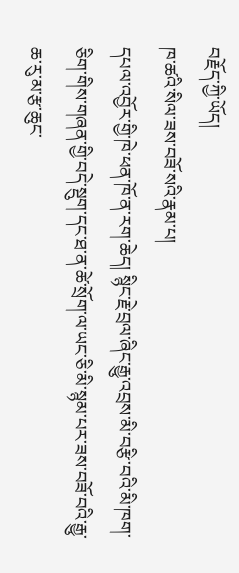བརྗོད་ཀྱི་ཡོད།
ཁ་ཚའི་སིལ་ཟས་བཟོ་སའི་རྣམ་པ།
དཔལ་འབྱོར་གྱི་ཁེ་ཕན་ཁོ་ན་རག་ཆེད། སྙིང་རྗེ་བྲལ་ཞིང་རྒྱུ་འབྲས་མི་བརྩི་བའི་མི་ཁག་ཅིག་གིས་གཞན་གྱི་བདེ་སྡུག་དང་ཐ་ན་ཚེ་སྲོག་ལ་ཡང་ཅི་མི་སྙམ་པར་ཟས་བཟོ་བའི་རྒྱུ་ཆ་རུ་མ་རྩ་ཆུང་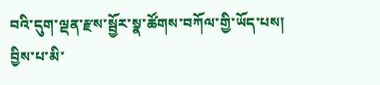བའི་དུག་ལྡན་རྫས་སྦྱོར་སྣ་ཚོགས་བཀོལ་གྱི་ཡོད་པས། བྱིས་པ་མི་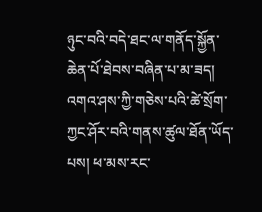ཉུང་བའི་བདེ་ཐང་ལ་གནོད་སྐྱོན་ཆེན་པོ་ཐེབས་བཞིན་པ་མ་ཟད། འགའ་ཤས་ཀྱི་གཅེས་པའི་ཚེ་སྲོག་ཀྱང་ཤོར་བའི་གནས་ཚུལ་ཐོན་ཡོད་པས། ཕ་མས་རང་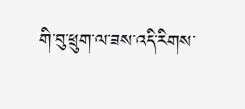གི་བུ་ཕྲུག་ལ་ཟས་འདི་རིགས་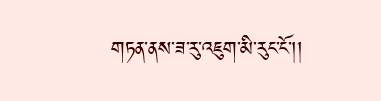གཏན་ནས་ཟ་རུ་འཇུག་མི་རུང་ངོ་།།